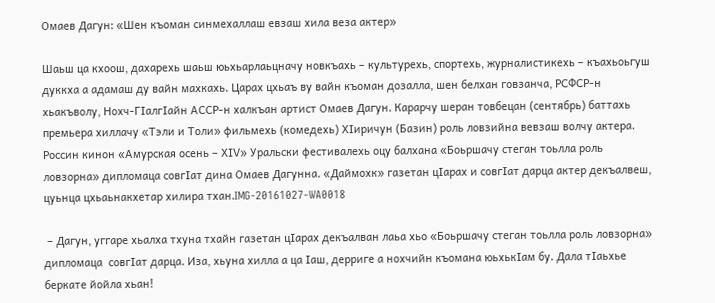Омаев Дагун: «Шен къоман синмехаллаш евзаш хила веза актер»

Шаьш ца кхоош, дахарехь шаьш юьхьарлаьцначу новкъахь – культурехь, спортехь, журналистикехь – къахьоьгуш дуккха а адамаш ду вайн махкахь. Царах цхьаъ ву вайн къоман дозалла, шен белхан говзанча, РСФСР-н хьакъволу, Нохч-ГIалгIайн АССР-н халкъан артист Омаев Дагун. Карарчу шеран товбецан (сентябрь) баттахь премьера хиллачу «Тэли и Толи» фильмехь (комедехь) ХIиричун (Базин) роль ловзийна вевзаш волчу актера. Россин кинон «Амурская осень – ХIV» Уральски фестивалехь оцу балхана «Боьршачу стеган тоьлла роль ловзорна» дипломаца совгIат дина Омаев Дагунна. «Даймохк» газетан цIарах и совгIат дарца актер декъалвеш, цуьнца цхьаьнакхетар хилира тхан.IMG-20161027-WA0018

 – Дагун, уггаре хьалха тхуна тхайн газетан цIарах декъалван лаьа хьо «Боьршачу стеган тоьлла роль ловзорна»  дипломаца  совгIат дарца. Иза, хьуна хилла а ца Iаш, дерриге а нохчийн къомана юьхькIам бу. Дала тIаьхье беркате йойла хьан!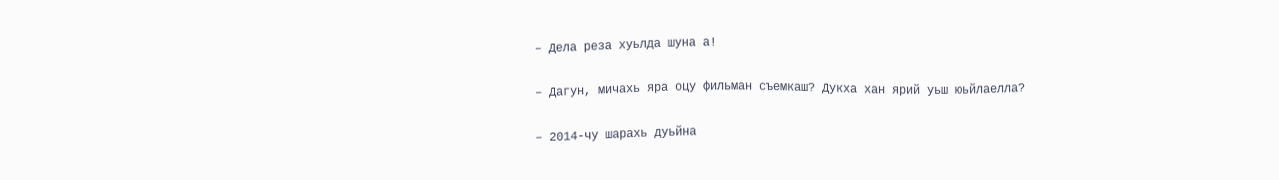– Дела реза хуьлда шуна а!

– Дагун, мичахь яра оцу фильман съемкаш? Дукха хан ярий уьш юьйлаелла?

– 2014-чу шарахь дуьйна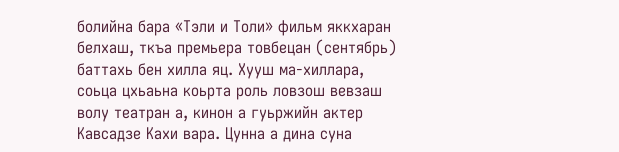болийна бара «Тэли и Толи» фильм яккхаран белхаш, ткъа премьера товбецан (сентябрь) баттахь бен хилла яц. Хууш ма-хиллара, соьца цхьаьна коьрта роль ловзош вевзаш волу театран а, кинон а гуьржийн актер Кавсадзе Кахи вара. Цунна а дина суна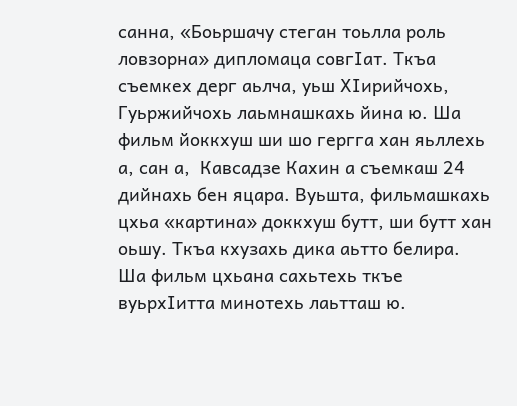санна, «Боьршачу стеган тоьлла роль ловзорна» дипломаца совгIат. Ткъа съемкех дерг аьлча, уьш ХIирийчохь, Гуьржийчохь лаьмнашкахь йина ю. Ша фильм йоккхуш ши шо гергга хан яьллехь а, сан а,  Кавсадзе Кахин а съемкаш 24 дийнахь бен яцара. Вуьшта, фильмашкахь цхьа «картина» доккхуш бутт, ши бутт хан оьшу. Ткъа кхузахь дика аьтто белира. Ша фильм цхьана сахьтехь ткъе вуьрхIитта минотехь лаьтташ ю.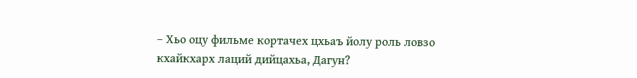– Хьо оцу фильме кортачех цхьаъ йолу роль ловзо кхайкхарх лаций дийцахьа, Дагун?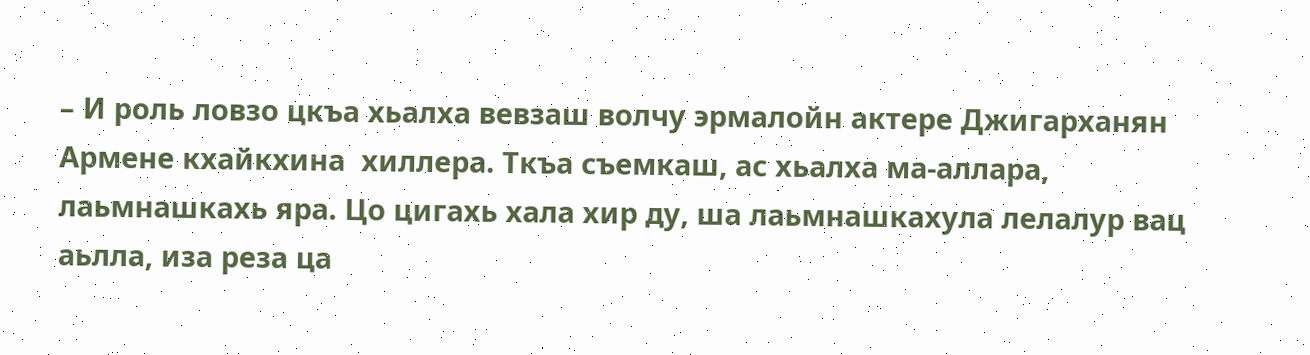– И роль ловзо цкъа хьалха вевзаш волчу эрмалойн актере Джигарханян Армене кхайкхина  хиллера. Ткъа съемкаш, ас хьалха ма-аллара, лаьмнашкахь яра. Цо цигахь хала хир ду, ша лаьмнашкахула лелалур вац аьлла, иза реза ца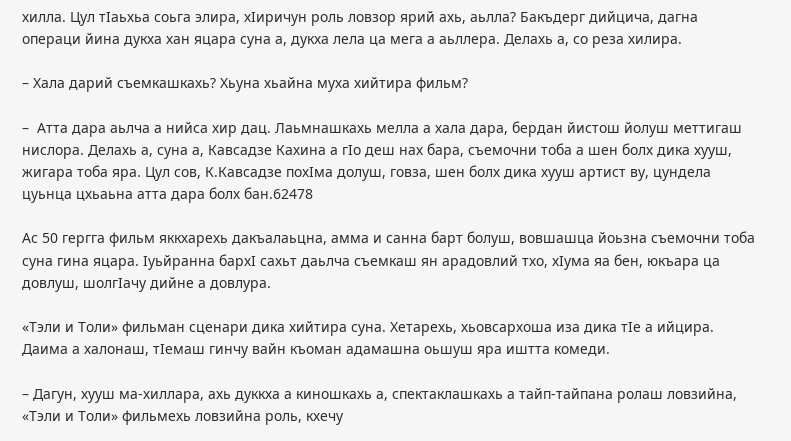хилла. Цул тIаьхьа соьга элира, хIиричун роль ловзор ярий ахь, аьлла? Бакъдерг дийцича, дагна операци йина дукха хан яцара суна а, дукха лела ца мега а аьллера. Делахь а, со реза хилира.

– Хала дарий съемкашкахь? Хьуна хьайна муха хийтира фильм?

–  Атта дара аьлча а нийса хир дац. Лаьмнашкахь мелла а хала дара, бердан йистош йолуш меттигаш нислора. Делахь а, суна а, Кавсадзе Кахина а гIо деш нах бара, съемочни тоба а шен болх дика хууш, жигара тоба яра. Цул сов, К.Кавсадзе похIма долуш, говза, шен болх дика хууш артист ву, цундела цуьнца цхьаьна атта дара болх бан.62478

Ас 50 гергга фильм яккхарехь дакъалаьцна, амма и санна барт болуш, вовшашца йоьзна съемочни тоба суна гина яцара. Iуьйранна бархI сахьт даьлча съемкаш ян арадовлий тхо, хIума яа бен, юкъара ца довлуш, шолгIачу дийне а довлура.

«Тэли и Толи» фильман сценари дика хийтира суна. Хетарехь, хьовсархоша иза дика тIе а ийцира. Даима а халонаш, тIемаш гинчу вайн къоман адамашна оьшуш яра иштта комеди.

– Дагун, хууш ма-хиллара, ахь дуккха а киношкахь а, спектаклашкахь а тайп-тайпана ролаш ловзийна, «Тэли и Толи» фильмехь ловзийна роль, кхечу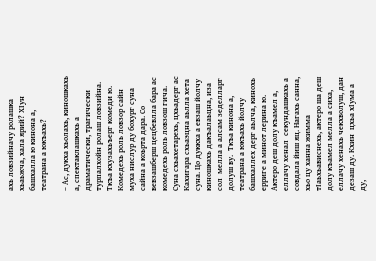ахь ловзийначу ролашка хьаьжча, хала ярий? ХIун башхалла ю кинона а, театрана а юкъахь?

– Ас, дукха хьолахь, киношкахь а, спектаклашкахь а драматически, трагически турпалхойн ролаш ловзийна. Ткъа кхузахьъерг комеди ю. Комедехь роль ловзор сайн муха нислур ду бохург суна сайна а коьрта дара. Со вевзашберш цецбевлла бара ас комедехь роль ловзош гича. Суна схьахетарехь, цхьадерг ас Кахигара схьаэцна аьлла хета суна. Цо дуккха а евзаш йолчу киношкахь дакъалаьцна, иза сол  мелла а алсам зеделларг долуш ву.  Ткъа кинона а, театрана а юкъахь йолчу башхаллех дерг аьлча, кинохь ерриге а минот лерина ю. Актеро деш долу къамел а, еллачу хенал  секундашкахь а совдала йиш яц. Нагахь санна, хьо цу ханна жимма тIаьхьависнехь, актеро ша деш долу къамел мелла а сиха, еллачу хенахь чекхволуш, дан дезаш ду. Кхин  цхьа хIума а ду,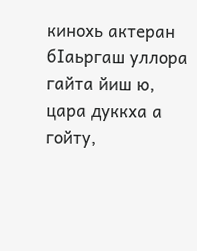кинохь актеран бIаьргаш уллора  гайта йиш ю, цара дуккха а гойту,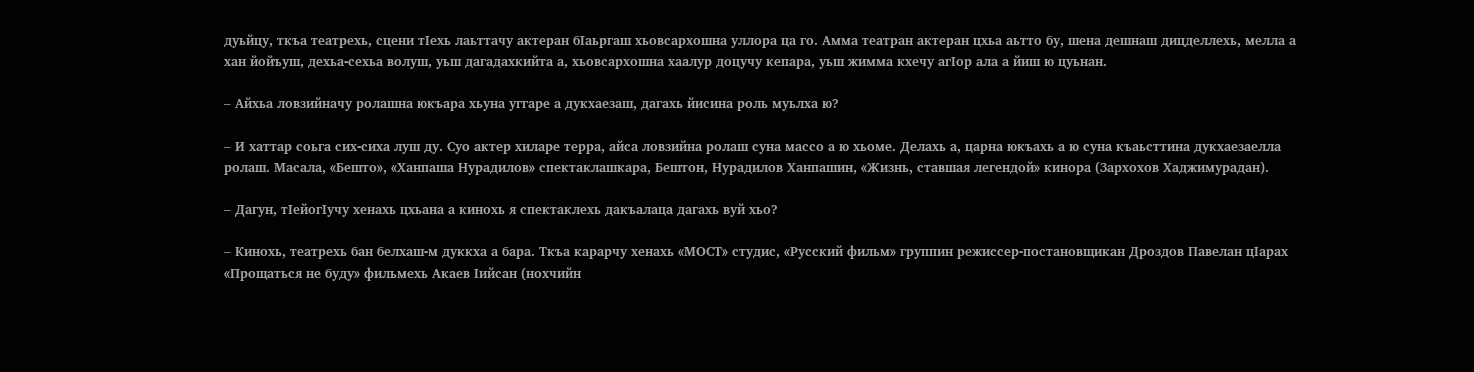дуьйцу, ткъа театрехь, сцени тIехь лаьттачу актеран бIаьргаш хьовсархошна уллора ца го. Амма театран актеран цхьа аьтто бу, шена дешнаш дицделлехь, мелла а хан йойъуш, дехьа-сехьа волуш, уьш дагадахкийта а, хьовсархошна хаалур доцучу кепара, уьш жимма кхечу агIор ала а йиш ю цуьнан.

– Айхьа ловзийначу ролашна юкъара хьуна уггаре а дукхаезаш, дагахь йисина роль муьлха ю?

– И хаттар соьга сих-сиха луш ду. Суо актер хиларе терра, айса ловзийна ролаш суна массо а ю хьоме. Делахь а, царна юкъахь а ю суна къаьсттина дукхаезаелла ролаш. Масала, «Бешто», «Ханпаша Нурадилов» спектаклашкара, Бештон, Нурадилов Ханпашин, «Жизнь, ставшая легендой» кинора (Зархохов Хаджимурадан).

– Дагун, тIейогIучу хенахь цхьана а кинохь я спектаклехь дакъалаца дагахь вуй хьо?

– Кинохь, театрехь бан белхаш-м дуккха а бара. Ткъа карарчу хенахь «МОСТ» студис, «Русский фильм» группин режиссер-постановщикан Дроздов Павелан цIарах «Прощаться не буду» фильмехь Акаев Iийсан (нохчийн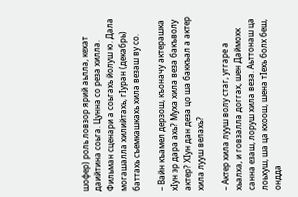шофер) роль ловзор ярий аьлла, кехат даийтина соьга. Цунна со реза хилла. Фильман сценари а соьгахь йолуш ю. Дала могашалла хилийтахь, гIуран (декабрь) баттахь съемкашкахь хила везаш ву со.

– Вайн къамел дерзош, къоначу актерашка хIун эр дара ахь? Муха хила веза бакъволу актер? ХIун дан деза цо ша баккъал а актер хила лууш велахь?

– Актер хила лууш волу стаг, уггаре а хьалха, и говзалла доггах, шен Даймохк санна езаш, лоруш хила веза. Аьттонаш ца лоьхуш, ша ца кхоош, шена тIехь болх беш, ондда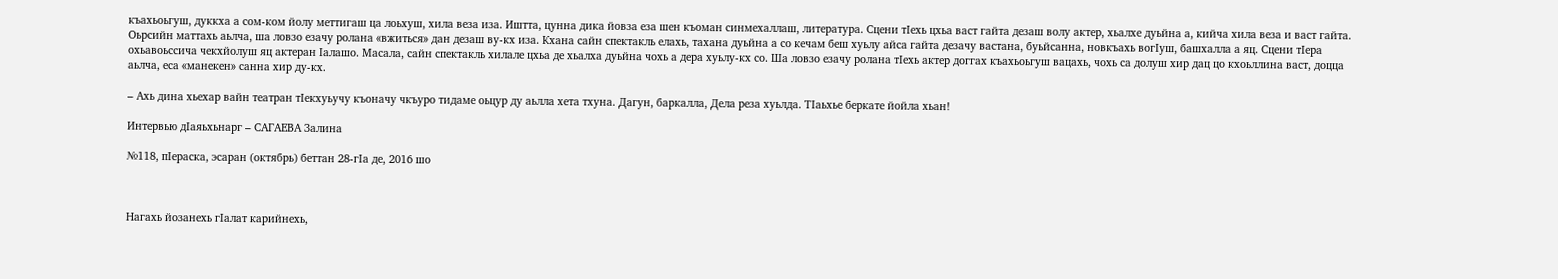къахьоьгуш, дуккха а сом-ком йолу меттигаш ца лоьхуш, хила веза иза. Иштта, цунна дика йовза еза шен къоман синмехаллаш, литература. Сцени тIехь цхьа васт гайта дезаш волу актер, хьалхе дуьйна а, кийча хила веза и васт гайта. Оьрсийн маттахь аьлча, ша ловзо езачу ролана «вжиться» дан дезаш ву-кх иза. Кхана сайн спектакль елахь, тахана дуьйна а со кечам беш хуьлу айса гайта дезачу вастана, буьйсанна, новкъахь вогIуш, башхалла а яц. Сцени тIера охьавоьссича чекхйолуш яц актеран Iалашо. Масала, сайн спектакль хилале цхьа де хьалха дуьйна чохь а дера хуьлу-кх со. Ша ловзо езачу ролана тIехь актер доггах къахьоьгуш вацахь, чохь са долуш хир дац цо кхоьллина васт, доцца аьлча, еса «манекен» санна хир ду-кх.

– Ахь дина хьехар вайн театран тIекхуьучу къоначу чкъуро тидаме оьцур ду аьлла хета тхуна. Дагун, баркалла, Дела реза хуьлда. ТIаьхье беркате йойла хьан!

Интервью дIаяьхьнарг – САГАЕВА Залина

№118, пIераска, эсаран (октябрь) беттан 28-гIа де, 2016 шо



Нагахь йозанехь гIалат карийнехь,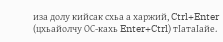иза долу кийсак схьа а харжий, Ctrl+Enter (цхьайолчу ОС-кахь Enter+Ctrl) тIатаIайе.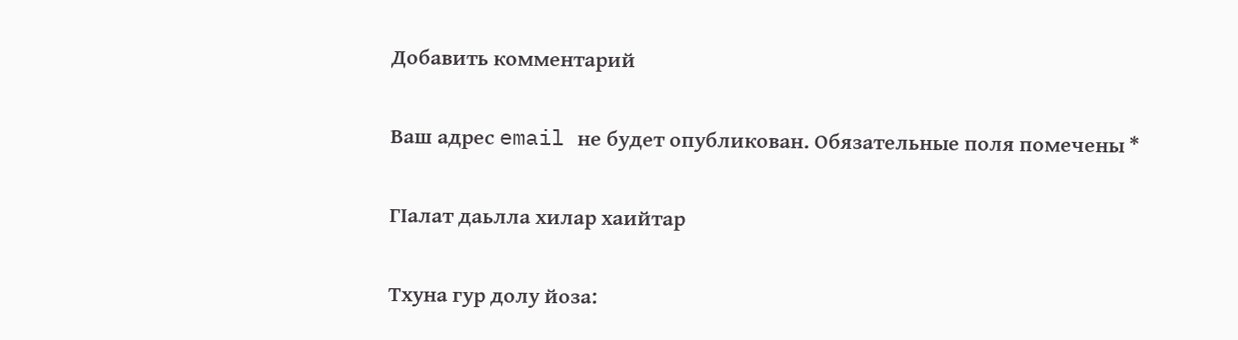Добавить комментарий

Ваш адрес email не будет опубликован. Обязательные поля помечены *

ГIалат даьлла хилар хаийтар

Тхуна гур долу йоза: